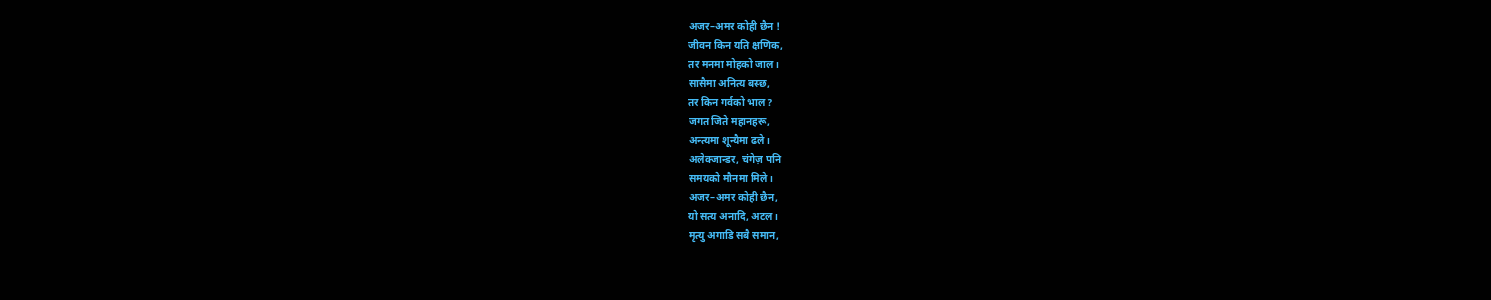अजर–अमर कोही छैन !
जीवन किन यति क्षणिक,
तर मनमा मोहको जाल।
सासैमा अनित्य बस्छ,
तर किन गर्वको भाल?
जगत जिते महानहरू,
अन्त्यमा शून्यैमा ढले।
अलेक्जान्डर, चंगेज़ पनि
समयको मौनमा मिले।
अजर–अमर कोही छैन,
यो सत्य अनादि, अटल।
मृत्यु अगाडि सबै समान,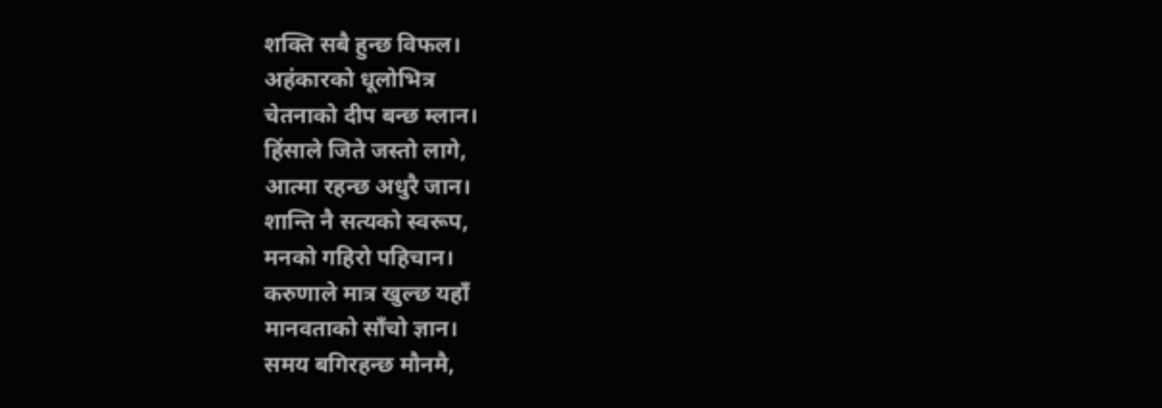शक्ति सबै हुन्छ विफल।
अहंकारको धूलोभित्र
चेतनाको दीप बन्छ म्लान।
हिंसाले जिते जस्तो लागे,
आत्मा रहन्छ अधुरै जान।
शान्ति नै सत्यको स्वरूप,
मनको गहिरो पहिचान।
करुणाले मात्र खुल्छ यहाँ
मानवताको साँचो ज्ञान।
समय बगिरहन्छ मौनमै,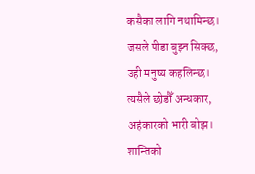कसैका लागि नथामिन्छ।
जसले पीडा बुझ्न सिक्छ,
उही मनुष्य कहलिन्छ।
त्यसैले छोडौँ अन्धकार,
अहंकारको भारी बोझ।
शान्तिको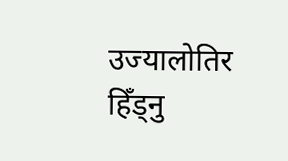उज्यालोतिर
हिँड्नु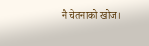नै चेतनाको खोज।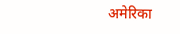अमेरिका